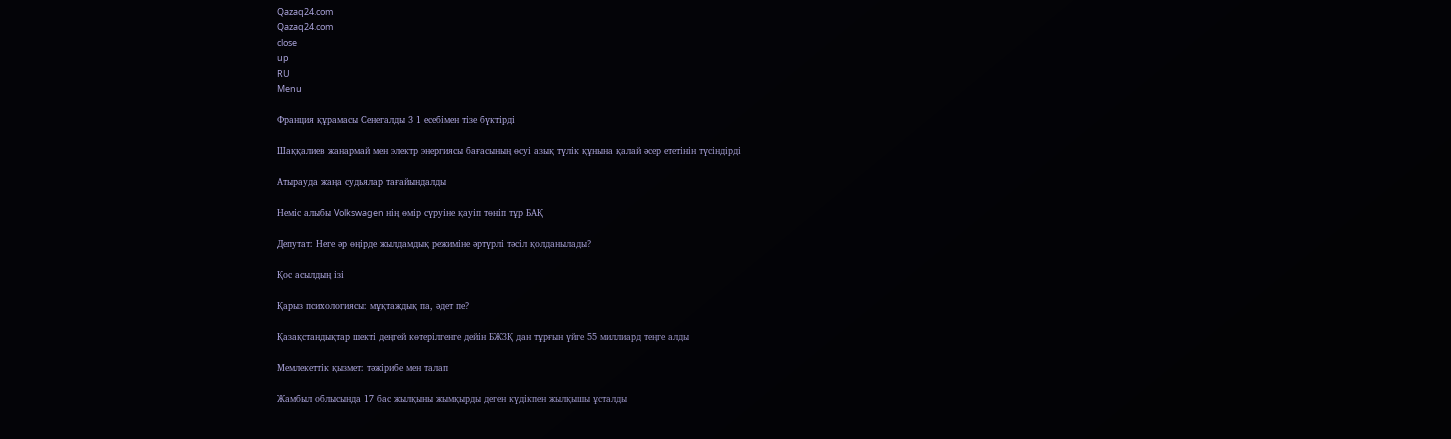Qazaq24.com
Qazaq24.com
close
up
RU
Menu

Франция құрамасы Сенегалды 3 1 есебімен тізе бүктірді

Шаққалиев жанармай мен электр энергиясы бағасының өсуі азық түлік құнына қалай әсер ететінін түсіндірді

Атырауда жаңа судьялар тағайындалды

Неміс алыбы Volkswagen нің өмір сүруіне қауіп төніп тұр БАҚ

Депутат: Неге әр өңірде жылдамдық режиміне әртүрлі тәсіл қолданылады?

Қос асылдың ізі

Қарыз психологиясы: мұқтаждық па, әдет пе?

Қазақстандықтар шекті деңгей көтерілгенге дейін БЖЗҚ дан тұрғын үйге 55 миллиард теңге алды

Мемлекеттік қызмет: тәжірибе мен талап

Жамбыл облысында 17 бас жылқыны жымқырды деген күдікпен жылқышы ұсталды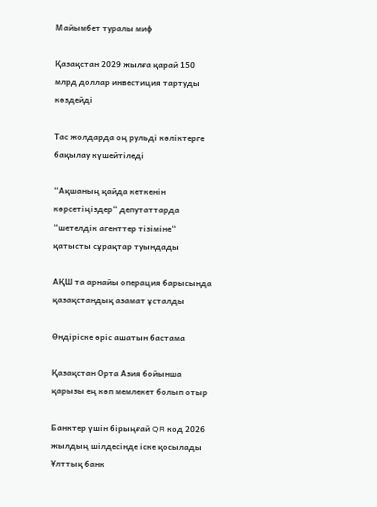Майымбет туралы миф

Қазақстан 2029 жылға қарай 150 млрд доллар инвестиция тартуды көздейді

Тас жолдарда оң рульді көліктерге бақылау күшейтіледі

“Ақшаның қайда кеткенін көрсетіңіздер“ депутаттарда “шетелдік агенттер тізіміне“ қатысты сұрақтар туындады

АҚШ та арнайы операция барысында қазақстандық азамат ұсталды

Өндіріске өріс ашатын бастама

Қазақстан Орта Азия бойынша қарызы ең көп мемлекет болып отыр

Банктер үшін бірыңғай QR код 2026 жылдың шілдесінде іске қосылады Ұлттық банк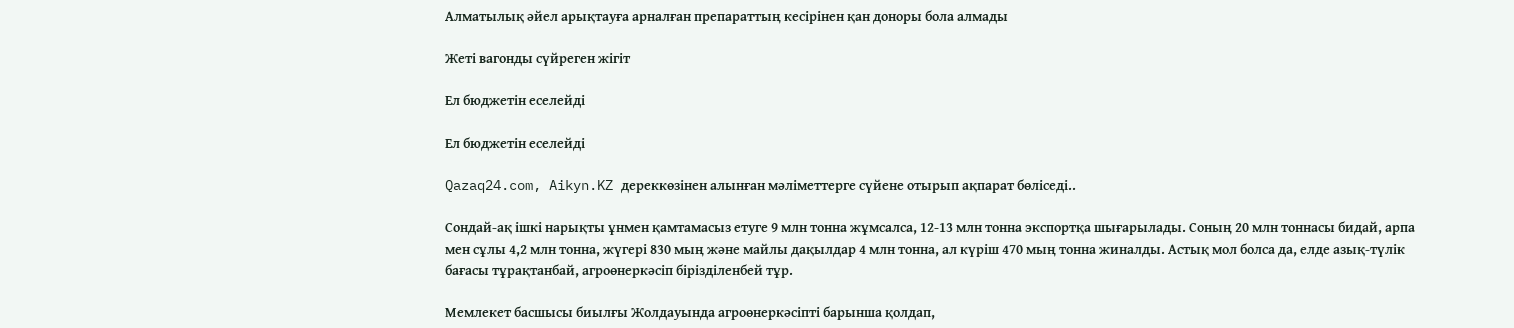Алматылық әйел арықтауға арналған препараттың кесірінен қан доноры бола алмады

Жеті вагонды сүйреген жігіт

Ел бюджетін еселейді

Ел бюджетін еселейді

Qazaq24.com, Aikyn.KZ дереккөзінен алынған мәліметтерге сүйене отырып ақпарат бөліседі..

Сондай-ақ ішкі нарықты ұнмен қамтамасыз етуге 9 млн тонна жұмсалса, 12-13 млн тонна экспортқа шығарылады. Соның 20 млн тоннасы бидай, арпа мен сұлы 4,2 млн тонна, жүгері 830 мың және майлы дақылдар 4 млн тонна, ал күріш 470 мың тонна жиналды. Астық мол болса да, елде азық-түлік бағасы тұрақтанбай, агроөнеркәсіп бірізділенбей тұр.

Мемлекет басшысы биылғы Жолдауында агроөнеркәсіпті барынша қолдап,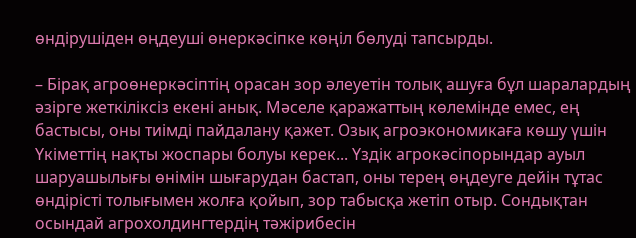өндірушіден өңдеуші өнеркәсіпке көңіл бөлуді тапсырды.

– Бірақ агроөнеркәсіптің орасан зор әлеуетін толық ашуға бұл шаралардың әзірге жеткіліксіз екені анық. Мәселе қаражаттың көлемінде емес, ең бастысы, оны тиімді пайдалану қажет. Озық агроэкономикаға көшу үшін Үкіметтің нақты жоспары болуы керек... Үздік агрокәсіпорындар ауыл шаруашылығы өнімін шығарудан бастап, оны терең өңдеуге дейін тұтас өндірісті толығымен жолға қойып, зор табысқа жетіп отыр. Сондықтан осындай агрохолдингтердің тәжірибесін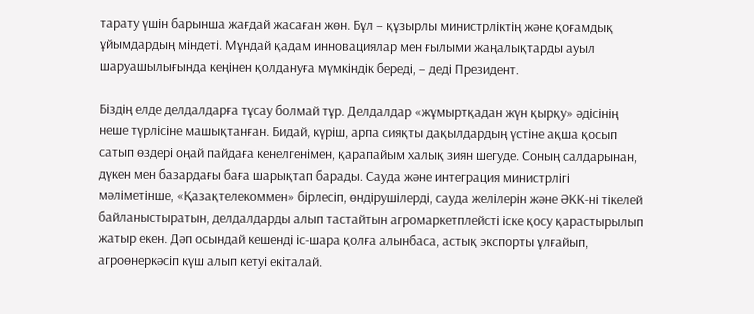тарату үшін барынша жағдай жасаған жөн. Бұл – құзырлы министрліктің және қоғамдық ұйымдардың міндеті. Мұндай қадам инновациялар мен ғылыми жаңалықтарды ауыл шаруашылығында кеңінен қолдануға мүмкіндік береді, – деді Президент.

Біздің елде делдалдарға тұсау болмай тұр. Делдалдар «жұмыртқадан жүн қырқу» әдісінің неше түрлісіне машықтанған. Бидай, күріш, арпа сияқты дақылдардың үстіне ақша қосып сатып өздері оңай пайдаға кенелгенімен, қарапайым халық зиян шегуде. Соның салдарынан, дүкен мен базардағы баға шарықтап барады. Сауда және интеграция министрлігі мәліметінше, «Қазақтелекоммен» бірлесіп, өндірушілерді, сауда желілерін және ӘКК-ні тікелей байланыстыратын, делдалдарды алып тастайтын агромаркетплейсті іске қосу қарастырылып жатыр екен. Дәп осындай кешенді іс-шара қолға алынбаса, астық экспорты ұлғайып, агроөнеркәсіп күш алып кетуі екіталай.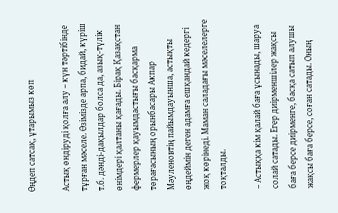Өңдеп сатсақ, ұтарымыз көп

Астық өндіруді қолға алу – күн тәртібінде тұрған мәселе. Өзімізде арпа, бидай, күріш т.б. дәнді-дақылдар болса да, азық-түлік өнімдері қалтаны қағады. Бірақ Қазақстан фермерлер қауымдастығы басқарма төрағасының орынбасары Акпар Мәуленовтің пайымдауынша, астықты өңдеймін деген адамға ешқандай кедергі жоқ көрінеді. Маман саладағы мәселелерге тоқталды.

– Астыққа кім қалай баға ұсынады, шаруа солай сатады. Егер диірменшілер жақсы баға берсе диірменге, басқа сатып алушы жақсы баға берсе, соған сатады. Оның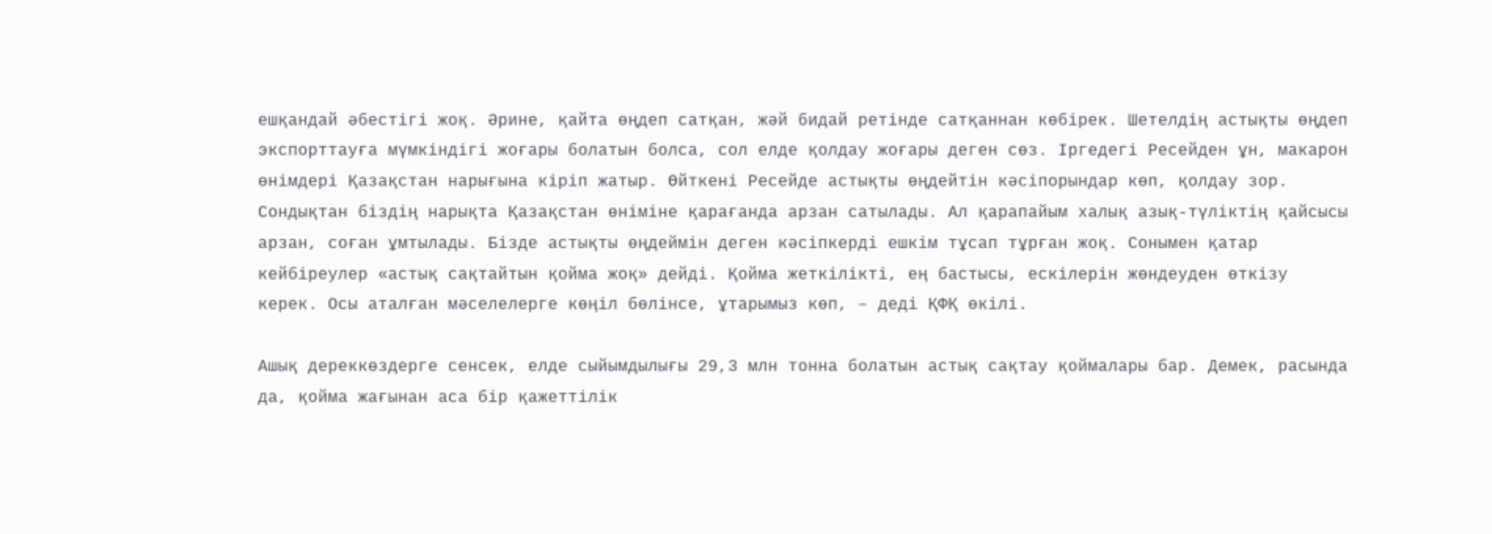ешқандай әбестігі жоқ. Әрине, қайта өңдеп сатқан, жәй бидай ретінде сатқаннан көбірек. Шетелдің астықты өңдеп экспорттауға мүмкіндігі жоғары болатын болса, сол елде қолдау жоғары деген сөз. Іргедегі Ресейден ұн, макарон өнімдері Қазақстан нарығына кіріп жатыр. Өйткені Ресейде астықты өңдейтін кәсіпорындар көп, қолдау зор. Сондықтан біздің нарықта Қазақстан өніміне қарағанда арзан сатылады. Ал қарапайым халық азық-түліктің қайсысы арзан, соған ұмтылады. Бізде астықты өңдеймін деген кәсіпкерді ешкім тұсап тұрған жоқ. Сонымен қатар кейбіреулер «астық сақтайтын қойма жоқ» дейді. Қойма жеткілікті, ең бастысы, ескілерін жөндеуден өткізу керек. Осы аталған мәселелерге көңіл бөлінсе, ұтарымыз көп, – деді ҚФҚ өкілі.

Ашық дереккөздерге сенсек, елде сыйымдылығы 29,3 млн тонна болатын астық сақтау қоймалары бар. Демек, расында да, қойма жағынан аса бір қажеттілік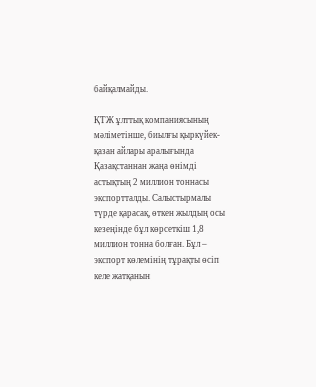байқалмайды.

ҚТЖ ұлттық компаниясының мәліметінше, биылғы қыркүйек-қазан айлары аралығында Қазақстаннан жаңа өнімді астықтың 2 миллион тоннасы экспортталды. Салыстырмалы түрде қарасақ, өткен жылдың осы кезеңінде бұл көрсеткіш 1,8 миллион тонна болған. Бұл – экспорт көлемінің тұрақты өсіп келе жатқанын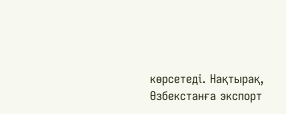көрсетеді. Нақтырақ, Өзбекстанға экспорт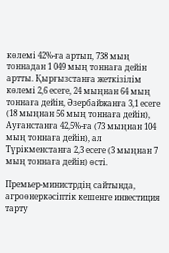көлемі 42%-ға артып, 738 мың тоннадан 1 049 мың тоннаға дейін артты. Қырғызстанға жеткізілім көлемі 2,6 есеге, 24 мыңнан 64 мың тоннаға дейін, Әзербайжанға 3,1 есеге (18 мыңнан 56 мың тоннаға дейін), Ауғанстанға 42,5%-ға (73 мыңнан 104 мың тоннаға дейін), ал Түрікменстанға 2,3 есеге (3 мыңнан 7 мың тоннаға дейін) өсті.

Премьер-министрдің сайтында, агроөнеркәсіптік кешенге инвестиция тарту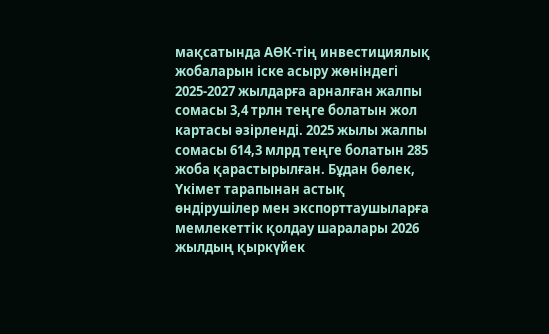мақсатында АӨК-тің инвестициялық жобаларын іске асыру жөніндегі 2025-2027 жылдарға арналған жалпы сомасы 3,4 трлн теңге болатын жол картасы әзірленді. 2025 жылы жалпы сомасы 614,3 млрд теңге болатын 285 жоба қарастырылған. Бұдан бөлек, Үкімет тарапынан астық өндірушілер мен экспорттаушыларға мемлекеттік қолдау шаралары 2026 жылдың қыркүйек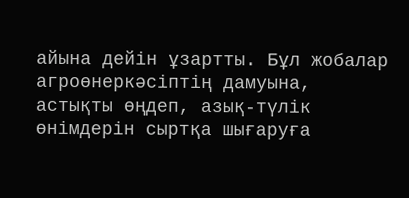айына дейін ұзартты. Бұл жобалар агроөнеркәсіптің дамуына, астықты өңдеп, азық-түлік өнімдерін сыртқа шығаруға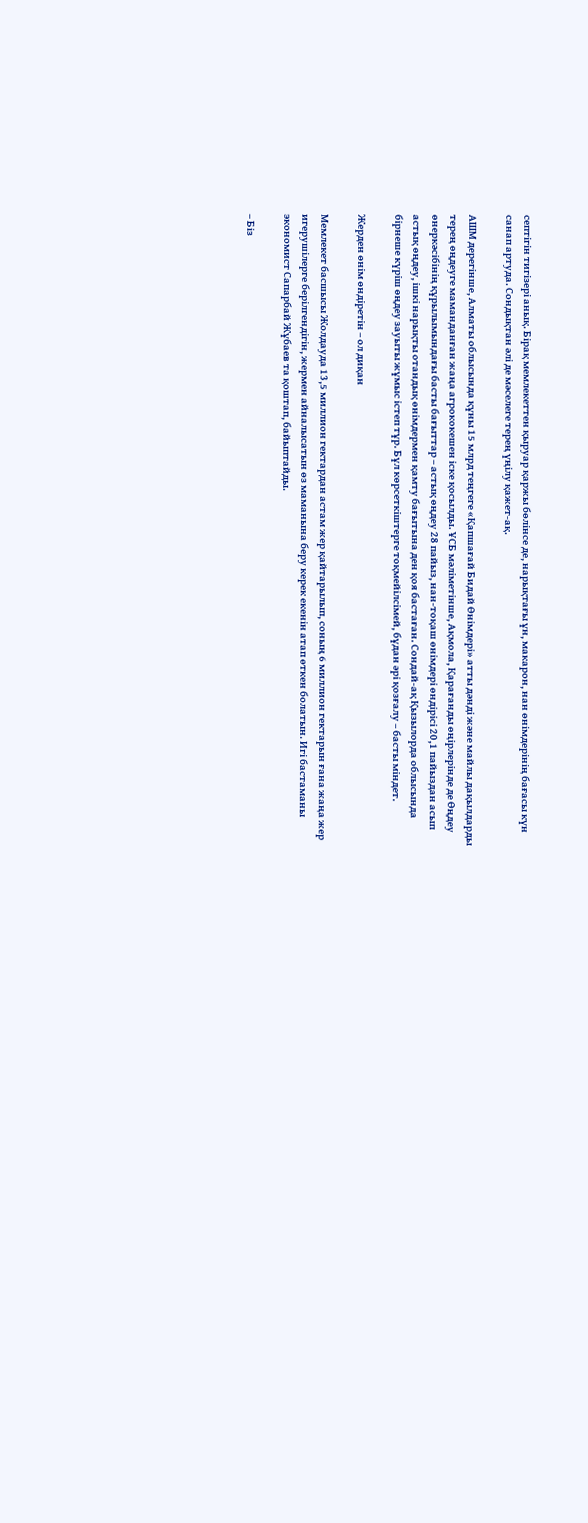септігін тигізері анық. Бірақ мемлекеттен қыруар қаржы бөлінсе де, нарықтағы ұн, макарон, нан өнімдерінің бағасы күн санап артуда. Сондықтан әлі де мәселеге терең үңілу қажет-ақ.

АШМ дерегінше, Алматы облысында құны 15 млрд теңгеге «Қапшағай Бидай Өнімдері» атты дәнді және майлы дақылдарды терең өңдеуге маманданған жаңа агрококешен іске қосылды. ҰСБ мәліметінше, Ақмола, Қарағанды өңірлерінде де Өңдеу өнеркәсібінің құрылымындағы басты бағыттар – астық өңдеу 28 пайыз, нан-тоқаш өнімдері өндірісі 20,1 пайыздан асып астық өңдеу, ішкі нарықты отандық өнімдермен қамту бағытына ден қоя бастаған. Сондай-ақ Қызылорда облысында бірнеше күріш өңдеу зауыты жұмыс істеп тұр. Бұл көрсеткіштерге тоқмейілсімей, бұдан әрі қозғалу – басты міндет.

Жерден өнім өндіретін – ол диқан

Мемлекет басшысы Жолдауда 13,5 миллион гектардан астам жер қайтарылып, соның 6 миллион гектарын ғана жаңа жер игерушілерге берілгендігін, жермен айналысатын өз маманына беру керек екенін атап өткен болатын. Игі бастаманы экономист Сапарбай Жұбаев та қоштап, байыптайды.

– Біз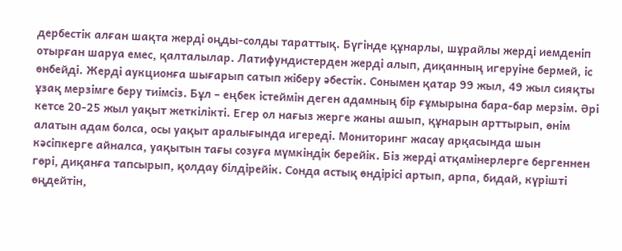дербестік алған шақта жерді оңды-солды тараттық. Бүгінде құнарлы, шұрайлы жерді иемденіп отырған шаруа емес, қалталылар. Латифундистерден жерді алып, диқанның игеруіне бермей, іс өнбейді. Жерді аукционға шығарып сатып жіберу әбестік. Сонымен қатар 99 жыл, 49 жыл сияқты ұзақ мерзімге беру тиімсіз. Бұл – еңбек істеймін деген адамның бір ғұмырына бара-бар мерзім. Әрі кетсе 20-25 жыл уақыт жеткілікті. Егер ол нағыз жерге жаны ашып, құнарын арттырып, өнім алатын адам болса, осы уақыт аралығында игереді. Мониторинг жасау арқасында шын кәсіпкерге айналса, уақытын тағы созуға мүмкіндік берейік. Біз жерді атқамінерлерге бергеннен гөрі, диқанға тапсырып, қолдау білдірейік. Сонда астық өндірісі артып, арпа, бидай, күрішті өңдейтін,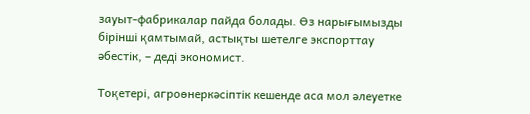зауыт-фабрикалар пайда болады. Өз нарығымызды бірінші қамтымай, астықты шетелге экспорттау әбестік, – деді экономист.

Тоқетері, агроөнеркәсіптік кешенде аса мол әлеуетке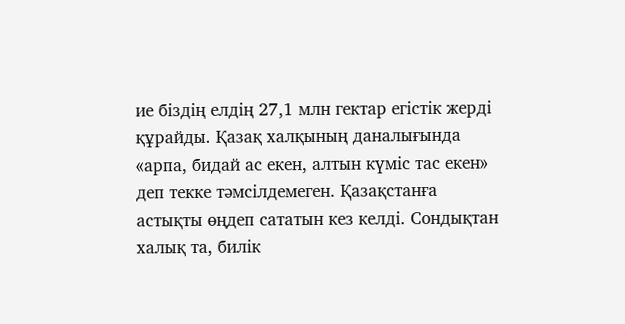ие біздің елдің 27,1 млн гектар егістік жерді құрайды. Қазақ халқының даналығында «арпа, бидай ас екен, алтын күміс тас екен» деп текке тәмсілдемеген. Қазақстанға астықты өңдеп сататын кез келді. Сондықтан халық та, билік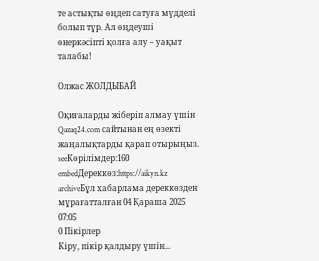те астықты өңдеп сатуға мүдделі болып тұр. Ал өңдеуші өнеркәсіпті қолға алу – уақыт талабы!

Олжас ЖОЛДЫБАЙ

Оқиғаларды жіберіп алмау үшін Qazaq24.com сайтынан ең өзекті жаңалықтарды қарап отырыңыз.
seeКөрілімдер:160
embedДереккөз:https://aikyn.kz
archiveБұл хабарлама дереккөзден мұрағатталған 04 Қараша 2025 07:05
0 Пікірлер
Кіру, пікір қалдыру үшін...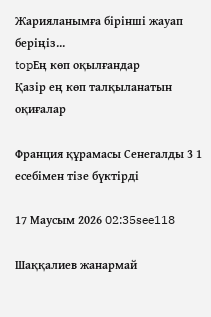Жарияланымға бірінші жауап беріңіз...
topЕң көп оқылғандар
Қазір ең көп талқыланатын оқиғалар

Франция құрамасы Сенегалды 3 1 есебімен тізе бүктірді

17 Маусым 2026 02:35see118

Шаққалиев жанармай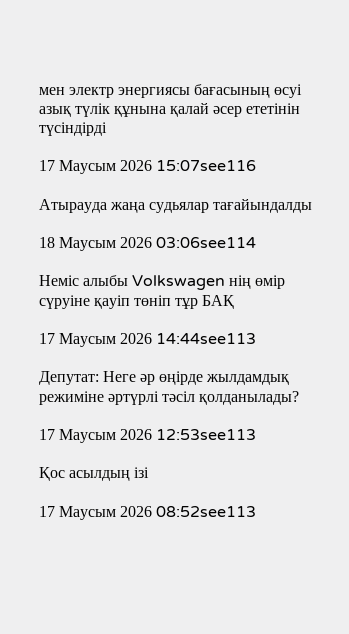мен электр энергиясы бағасының өсуі азық түлік құнына қалай әсер ететінін түсіндірді

17 Маусым 2026 15:07see116

Атырауда жаңа судьялар тағайындалды

18 Маусым 2026 03:06see114

Неміс алыбы Volkswagen нің өмір сүруіне қауіп төніп тұр БАҚ

17 Маусым 2026 14:44see113

Депутат: Неге әр өңірде жылдамдық режиміне әртүрлі тәсіл қолданылады?

17 Маусым 2026 12:53see113

Қос асылдың ізі

17 Маусым 2026 08:52see113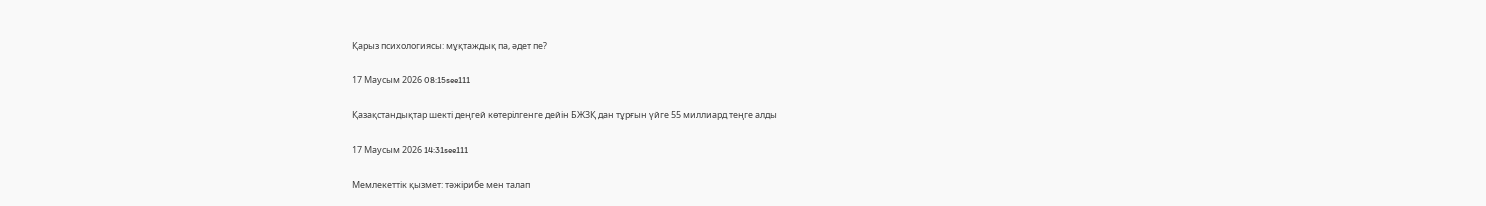Қарыз психологиясы: мұқтаждық па, әдет пе?

17 Маусым 2026 08:15see111

Қазақстандықтар шекті деңгей көтерілгенге дейін БЖЗҚ дан тұрғын үйге 55 миллиард теңге алды

17 Маусым 2026 14:31see111

Мемлекеттік қызмет: тәжірибе мен талап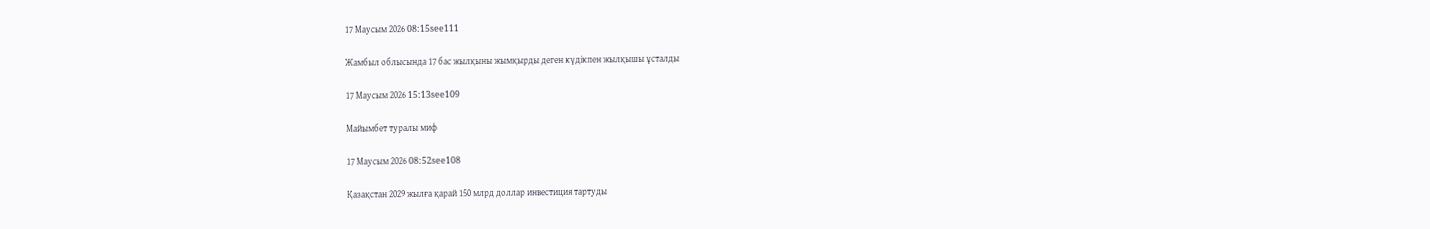17 Маусым 2026 08:15see111

Жамбыл облысында 17 бас жылқыны жымқырды деген күдікпен жылқышы ұсталды

17 Маусым 2026 15:13see109

Майымбет туралы миф

17 Маусым 2026 08:52see108

Қазақстан 2029 жылға қарай 150 млрд доллар инвестиция тартуды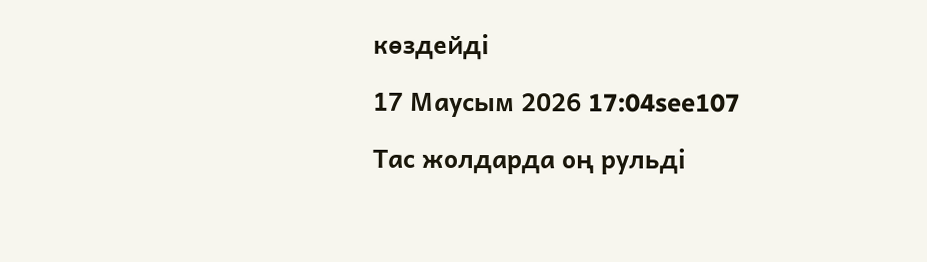көздейді

17 Маусым 2026 17:04see107

Тас жолдарда оң рульді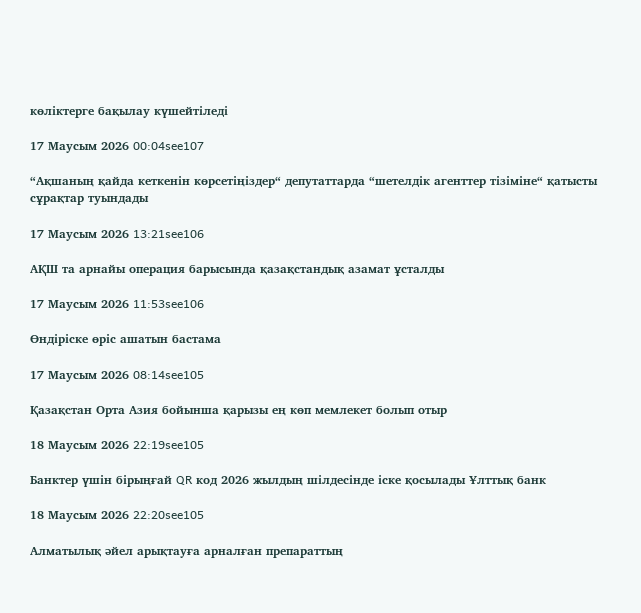көліктерге бақылау күшейтіледі

17 Маусым 2026 00:04see107

“Ақшаның қайда кеткенін көрсетіңіздер“ депутаттарда “шетелдік агенттер тізіміне“ қатысты сұрақтар туындады

17 Маусым 2026 13:21see106

АҚШ та арнайы операция барысында қазақстандық азамат ұсталды

17 Маусым 2026 11:53see106

Өндіріске өріс ашатын бастама

17 Маусым 2026 08:14see105

Қазақстан Орта Азия бойынша қарызы ең көп мемлекет болып отыр

18 Маусым 2026 22:19see105

Банктер үшін бірыңғай QR код 2026 жылдың шілдесінде іске қосылады Ұлттық банк

18 Маусым 2026 22:20see105

Алматылық әйел арықтауға арналған препараттың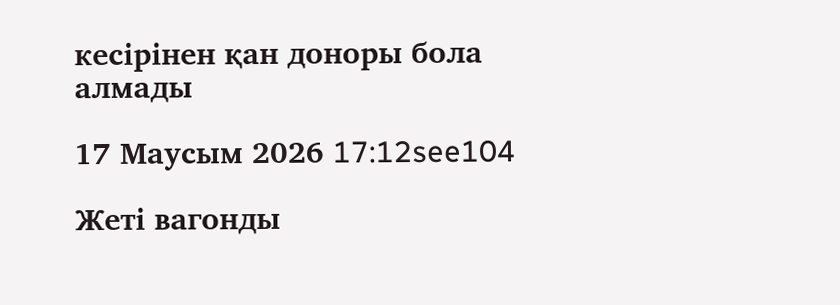кесірінен қан доноры бола алмады

17 Маусым 2026 17:12see104

Жеті вагонды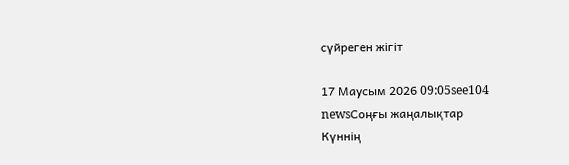сүйреген жігіт

17 Маусым 2026 09:05see104
newsСоңғы жаңалықтар
Күннің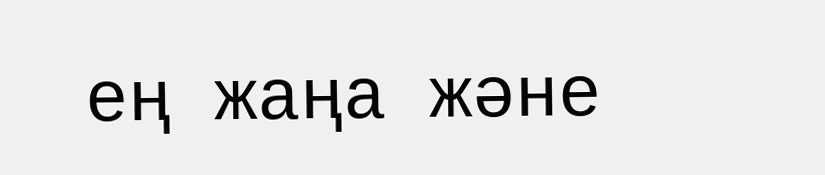ең жаңа және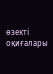өзекті оқиғалары